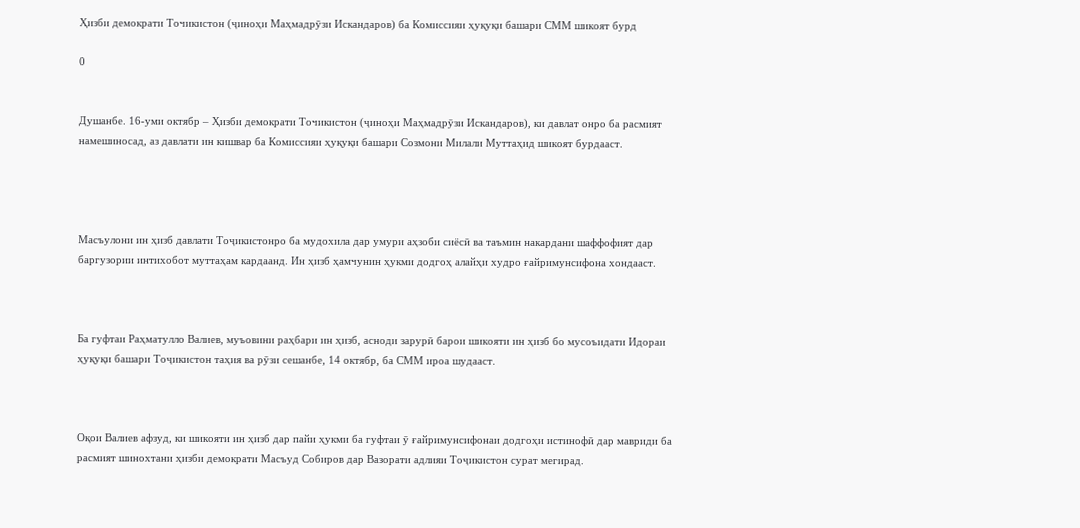Ҳизби демократи Точикистон (ҷиноҳи Маҳмадрӯзи Искандаров) ба Комиссияи ҳуқуқи башари СММ шикоят бурд

0


Душанбе. 16-уми октябр – Ҳизби демократи Точикистон (ҷиноҳи Маҳмадрӯзи Искандаров), ки давлат онро ба расмият намешиносад, аз давлати ин кишвар ба Комиссияи ҳуқуқи башари Созмони Милали Муттаҳид шикоят бурдааст.




Масъулони ин ҳизб давлати Тоҷикистонро ба мудохила дар умури аҳзоби сиёсӣ ва таъмин накардани шаффофият дар баргузории интихобот муттаҳам кардаанд. Ин ҳизб ҳамчунин ҳукми додгоҳ алайҳи худро ғайримунсифона хондааст.



Ба гуфтаи Раҳматулло Валиев, муъовини раҳбари ин ҳизб, асноди зарурӣ барои шикояти ин ҳизб бо мусоъидати Идораи ҳуқуқи башари Тоҷикистон таҳия ва рӯзи сешанбе, 14 октябр, ба СММ ироа шудааст.



Оқои Валиев афзуд, ки шикояти ин ҳизб дар пайи ҳукми ба гуфтаи ӯ ғайримунсифонаи додгоҳи истинофӣ дар мавриди ба расмият шинохтани ҳизби демократи Масъуд Собиров дар Вазорати адлияи Тоҷикистон сурат мегирад.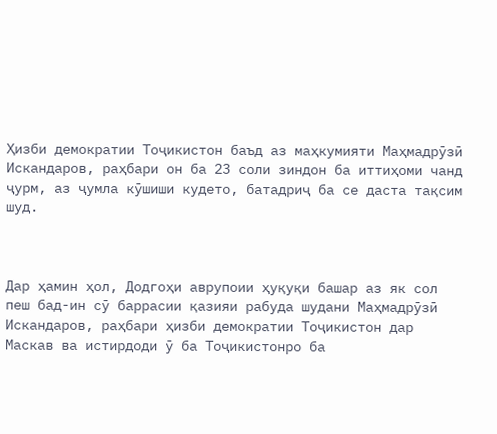Ҳизби демократии Тоҷикистон баъд аз маҳкумияти Маҳмадрӯзӣ Искандаров, раҳбари он ба 23 соли зиндон ба иттиҳоми чанд ҷурм, аз ҷумла кӯшиши кудето, батадриҷ ба се даста тақсим шуд.



Дар ҳамин ҳол, Додгоҳи аврупоии ҳуқуқи башар аз як сол пеш бад-ин сӯ баррасии қазияи рабуда шудани Маҳмадрӯзӣ Искандаров, раҳбари ҳизби демократии Тоҷикистон дар Маскав ва истирдоди ӯ ба Тоҷикистонро ба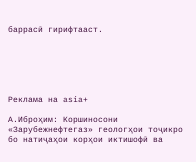баррасӣ гирифтааст.






Реклама на asia+

А.Иброҳим: Коршиносони «Зарубежнефтегаз» геологҳои тоҷикро бо натиҷаҳои корҳои иктишофӣ ва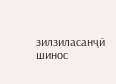зилзиласанҷӣ шинос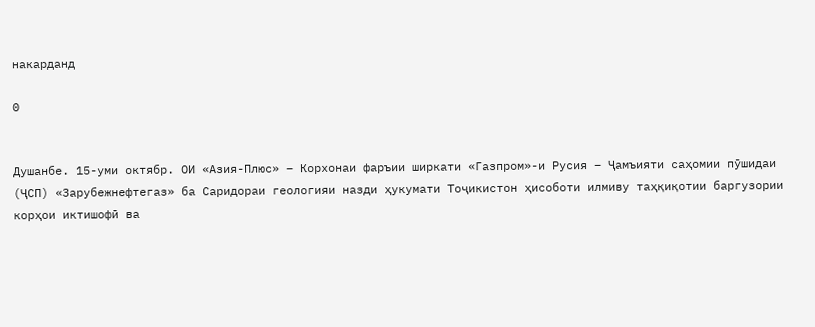накарданд

0


Душанбе. 15-уми октябр. ОИ «Азия-Плюс» – Корхонаи фаръии ширкати «Газпром»-и Русия – Ҷамъияти саҳомии пӯшидаи (ҶСП) «Зарубежнефтегаз» ба Саридораи геологияи назди ҳукумати Тоҷикистон ҳисоботи илмиву таҳқиқотии баргузории корҳои иктишофӣ ва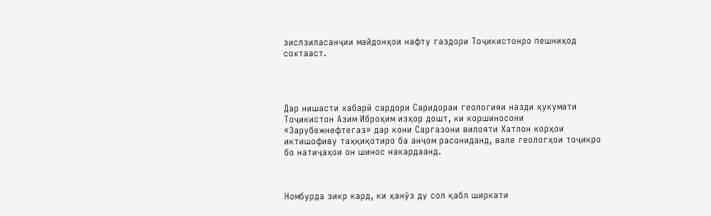зислзиласанҷии майдонҳои нафту газдори Тоҷикистонро пешниҳод сохтааст.




Дар нишасти хабарӣ сардори Саридораи геологияи назди ҳукумати Тоҷикистон Азим Иброҳим изҳор дошт, ки коршиносони «Зарубежнефтегаз» дар кони Саргазони вилояти Хатлон корҳои иктишофиву таҳқиқотиро ба анҷом расониданд, вале геологҳои тоҷикро бо натиҷаҳои он шинос накардаанд.



Номбурда зикр кард, ки ҳанӯз ду сол қабл ширкати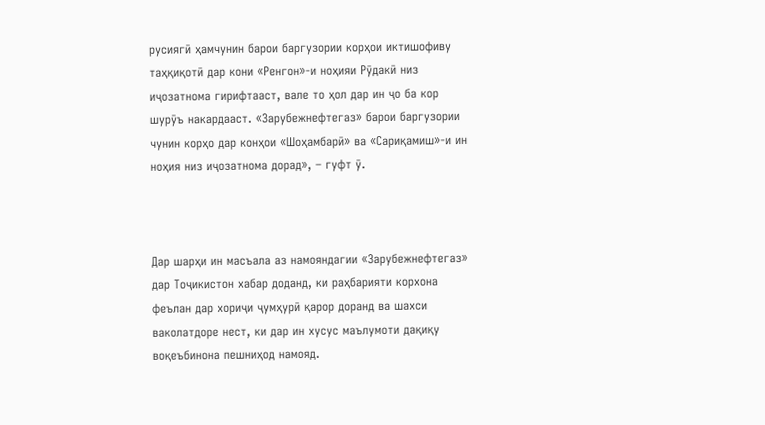русиягӣ ҳамчунин барои баргузории корҳои иктишофиву таҳқиқотӣ дар кони «Ренгон»-и ноҳияи Рӯдакӣ низ иҷозатнома гирифтааст, вале то ҳол дар ин ҷо ба кор шурӯъ накардааст. «Зарубежнефтегаз» барои баргузории чунин корҳо дар конҳои «Шоҳамбарӣ» ва «Сариқамиш»-и ин ноҳия низ иҷозатнома дорад», – гуфт ӯ.



Дар шарҳи ин масъала аз намояндагии «Зарубежнефтегаз» дар Тоҷикистон хабар доданд, ки раҳбарияти корхона феълан дар хориҷи ҷумҳурӣ қарор доранд ва шахси ваколатдоре нест, ки дар ин хусус маълумоти дақиқу воқеъбинона пешниҳод намояд.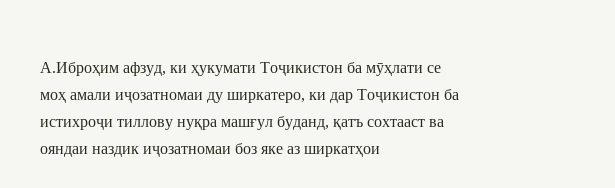А.Иброҳим афзуд, ки ҳукумати Тоҷикистон ба мӯҳлати се моҳ амали иҷозатномаи ду ширкатеро, ки дар Тоҷикистон ба истихроҷи тиллову нуқра машғул буданд, қатъ сохтааст ва ояндаи наздик иҷозатномаи боз яке аз ширкатҳои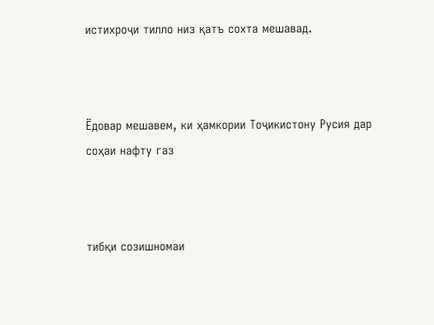истихроҷи тилло низ қатъ сохта мешавад.



Ёдовар мешавем, ки ҳамкории Тоҷикистону Русия дар соҳаи нафту газ



тибқи созишномаи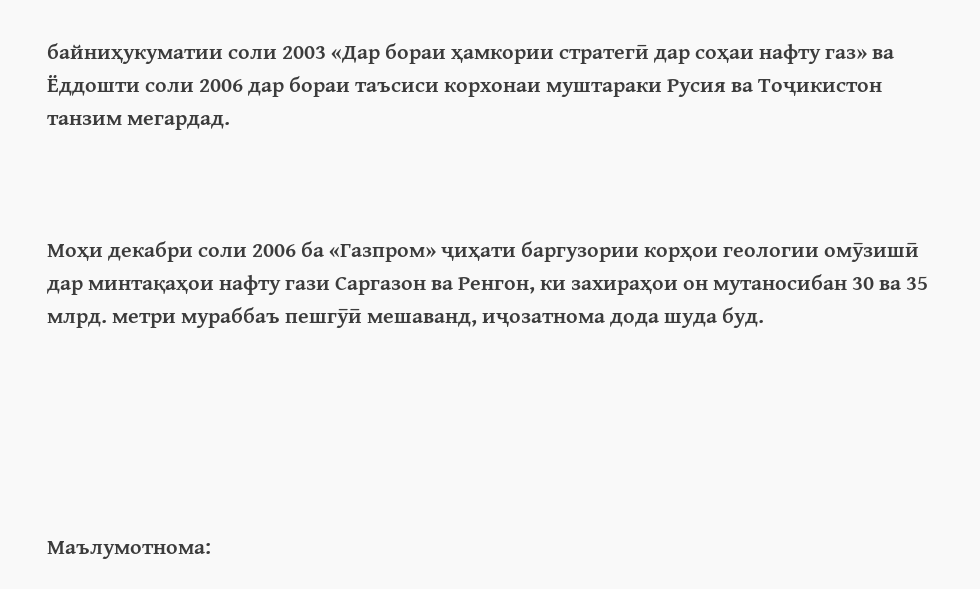байниҳукуматии соли 2003 «Дар бораи ҳамкории стратегӣ дар соҳаи нафту газ» ва Ёддошти соли 2006 дар бораи таъсиси корхонаи муштараки Русия ва Тоҷикистон танзим мегардад.



Моҳи декабри соли 2006 ба «Газпром» ҷиҳати баргузории корҳои геологии омӯзишӣ дар минтақаҳои нафту гази Саргазон ва Ренгон, ки захираҳои он мутаносибан 30 ва 35 млрд. метри мураббаъ пешгӯӣ мешаванд, иҷозатнома дода шуда буд.






Маълумотнома: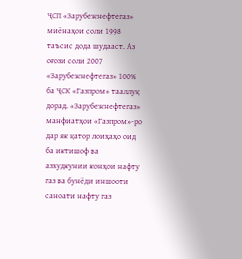ҶСП «Зарубежнефтегаз» миёнаҳои соли 1998 таъсис дода шудааст. Аз оғози соли 2007 «Зарубежнефтегаз» 100% ба ҶСК «Газпром» тааллуқ дорад. «Зарубежнефтегаз» манфиатҳои «Газпром»-ро дар як қатор лоиҳаҳо оид ба иктишоф ва азхудкунии конҳои нафту газ ва бунёди иншооти саноати нафту газ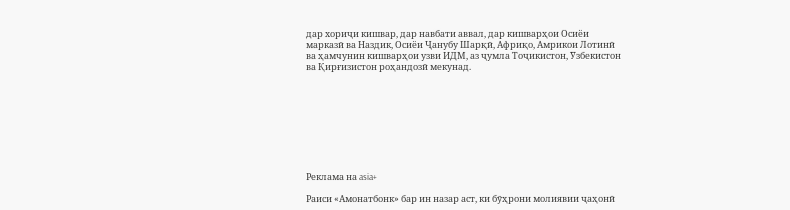дар хориҷи кишвар, дар навбати аввал, дар кишварҳои Осиёи марказӣ ва Наздик, Осиёи Ҷанубу Шарқӣ, Африқо, Амрикои Лотинӣ ва ҳамчунин кишварҳои узви ИДМ, аз ҷумла Тоҷикистон, Ӯзбекистон ва Қирғизистон роҳандозӣ мекунад.









Реклама на asia+

Раиси «Амонатбонк» бар ин назар аст, ки бӯҳрони молиявии ҷаҳонӣ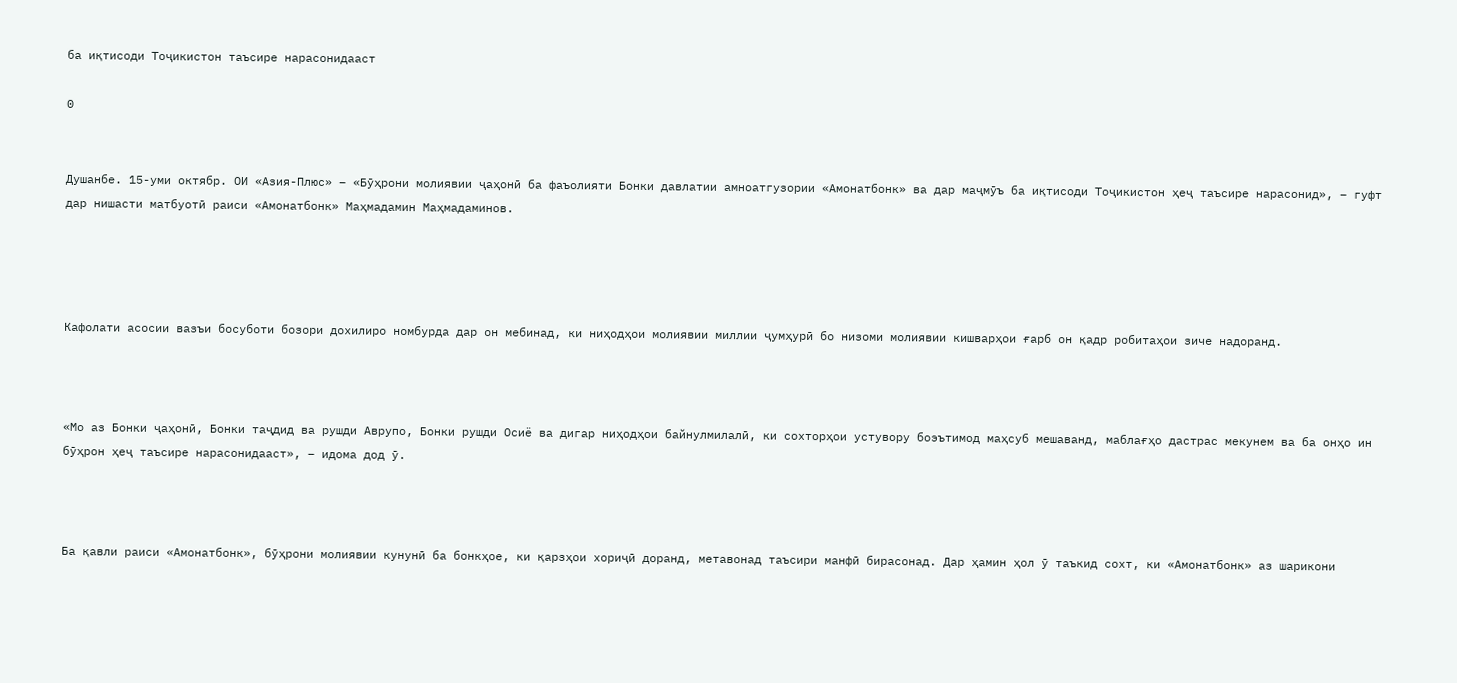ба иқтисоди Тоҷикистон таъсире нарасонидааст

0


Душанбе. 15-уми октябр. ОИ «Азия-Плюс» – «Бӯҳрони молиявии ҷаҳонӣ ба фаъолияти Бонки давлатии амноатгузории «Амонатбонк» ва дар маҷмӯъ ба иқтисоди Тоҷикистон ҳеҷ таъсире нарасонид», – гуфт дар нишасти матбуотӣ раиси «Амонатбонк» Маҳмадамин Маҳмадаминов.




Кафолати асосии вазъи босуботи бозори дохилиро номбурда дар он мебинад, ки ниҳодҳои молиявии миллии ҷумҳурӣ бо низоми молиявии кишварҳои ғарб он қадр робитаҳои зиче надоранд.



«Мо аз Бонки ҷаҳонӣ, Бонки таҷдид ва рушди Аврупо, Бонки рушди Осиё ва дигар ниҳодҳои байнулмилалӣ, ки сохторҳои устувору боэътимод маҳсуб мешаванд, маблағҳо дастрас мекунем ва ба онҳо ин бӯҳрон ҳеҷ таъсире нарасонидааст», – идома дод ӯ.



Ба қавли раиси «Амонатбонк», бӯҳрони молиявии кунунӣ ба бонкҳое, ки қарзҳои хориҷӣ доранд, метавонад таъсири манфӣ бирасонад. Дар ҳамин ҳол ӯ таъкид сохт, ки «Амонатбонк» аз шарикони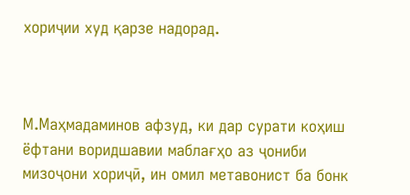хориҷии худ қарзе надорад.



М.Маҳмадаминов афзуд, ки дар сурати коҳиш ёфтани воридшавии маблағҳо аз ҷониби мизоҷони хориҷӣ, ин омил метавонист ба бонк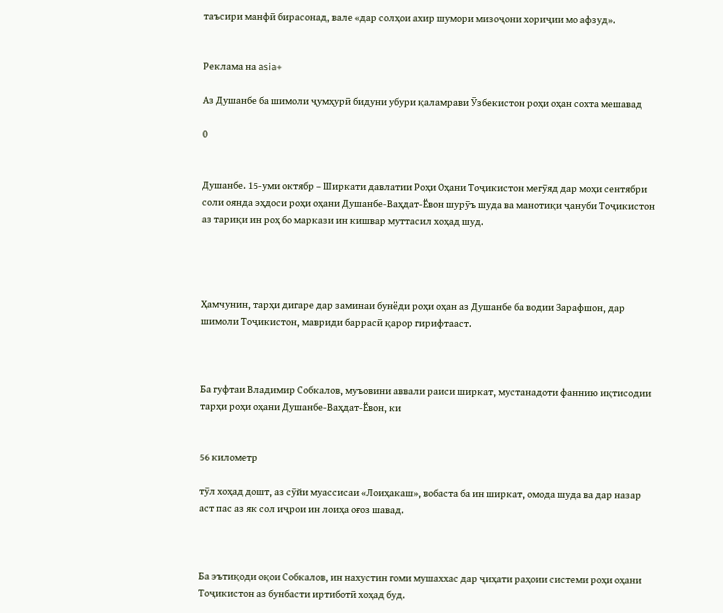таъсири манфӣ бирасонад, вале «дар солҳои ахир шумори мизоҷони хориҷии мо афзуд».


Реклама на asia+

Аз Душанбе ба шимоли ҷумҳурӣ бидуни убури қаламрави Ӯзбекистон роҳи оҳан сохта мешавад

0


Душанбе. 15-уми октябр – Ширкати давлатии Роҳи Оҳани Тоҷикистон мегӯяд дар моҳи сентябри соли оянда эҳдоси роҳи оҳани Душанбе-Ваҳдат-Ёвон шурӯъ шуда ва манотиқи ҷануби Тоҷикистон аз тариқи ин роҳ бо маркази ин кишвар муттасил хоҳад шуд.




Ҳамчунин, тарҳи дигаре дар заминаи бунёди роҳи оҳан аз Душанбе ба водии Зарафшон, дар шимоли Тоҷикистон, мавриди баррасӣ қарор гирифтааст.



Ба гуфтаи Владимир Собкалов, муъовини аввали раиси ширкат, мустанадоти фаннию иқтисодии тарҳи роҳи оҳани Душанбе-Ваҳдат-Ёвон, ки


56 километр

тӯл хоҳад дошт, аз сӯйи муассисаи «Лоиҳакаш», вобаста ба ин ширкат, омода шуда ва дар назар аст пас аз як сол иҷрои ин лоиҳа оғоз шавад.



Ба эътиқоди оқои Собкалов, ин нахустин гоми мушаххас дар ҷиҳати раҳоии системи роҳи оҳани Тоҷикистон аз бунбасти иртиботӣ хоҳад буд.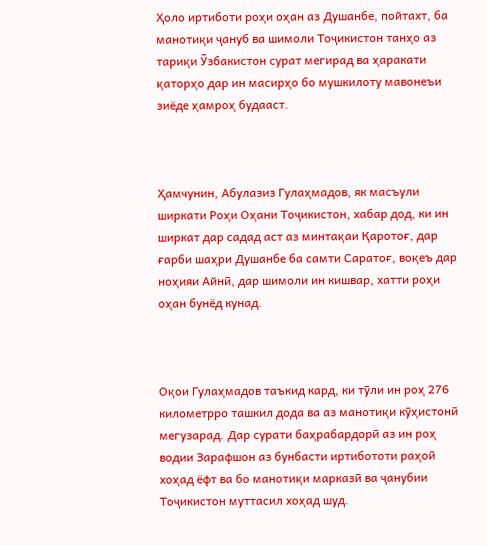Ҳоло иртиботи роҳи оҳан аз Душанбе, пойтахт, ба манотиқи ҷануб ва шимоли Тоҷикистон танҳо аз тариқи Ӯзбакистон сурат мегирад ва ҳаракати қаторҳо дар ин масирҳо бо мушкилоту мавонеъи зиёде ҳамроҳ будааст.



Ҳамчунин, Абулазиз Гулаҳмадов, як масъули ширкати Роҳи Оҳани Тоҷикистон, хабар дод, ки ин ширкат дар садад аст аз минтақаи Қаротоғ, дар ғарби шаҳри Душанбе ба самти Саратоғ, воқеъ дар ноҳияи Айнӣ, дар шимоли ин кишвар, хатти роҳи оҳан бунёд кунад.



Оқои Гулаҳмадов таъкид кард, ки тӯли ин роҳ 276 километрро ташкил дода ва аз манотиқи кӯҳистонӣ мегузарад. Дар сурати баҳрабардорӣ аз ин роҳ водии Зарафшон аз бунбасти иртибототи раҳоӣ хоҳад ёфт ва бо манотиқи марказӣ ва ҷанубии Тоҷикистон муттасил хоҳад шуд.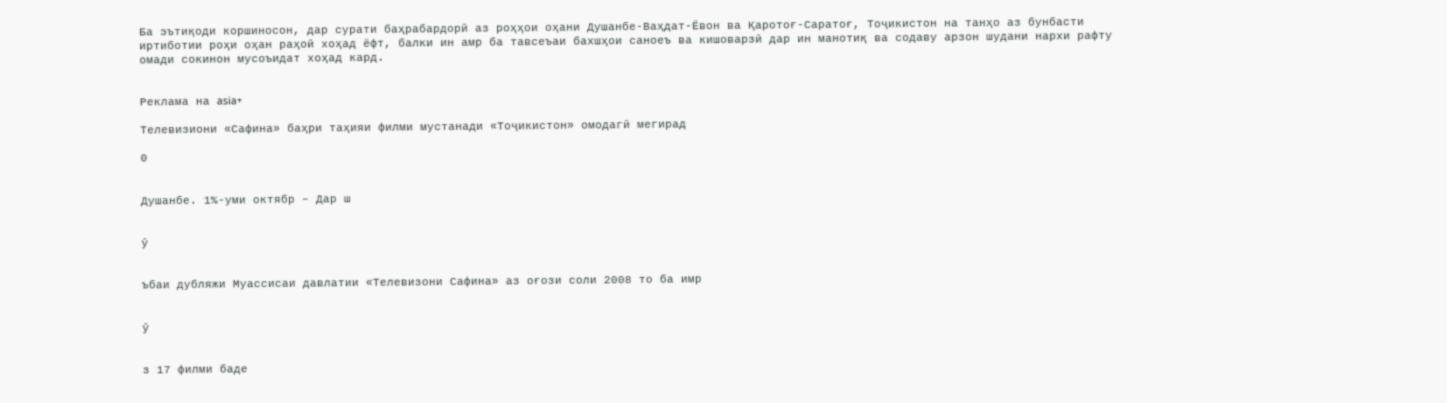Ба эътиқоди коршиносон, дар сурати баҳрабардорӣ аз роҳҳои оҳани Душанбе-Ваҳдат-Ёвон ва Қаротоғ-Саратоғ, Тоҷикистон на танҳо аз бунбасти иртиботии роҳи оҳан раҳоӣ хоҳад ёфт, балки ин амр ба тавсеъаи бахшҳои саноеъ ва кишоварзӣ дар ин манотиқ ва содаву арзон шудани нархи рафту омади сокинон мусоъидат хоҳад кард.


Реклама на asia+

Телевизиони «Сафина» баҳри таҳияи филми мустанади «Тоҷикистон» омодагӣ мегирад

0


Душанбе. 1%-уми октябр – Дар ш


ӯ


ъбаи дубляжи Муассисаи давлатии «Телевизони Сафина» аз оғози соли 2008 то ба имр


ӯ


з 17 филми баде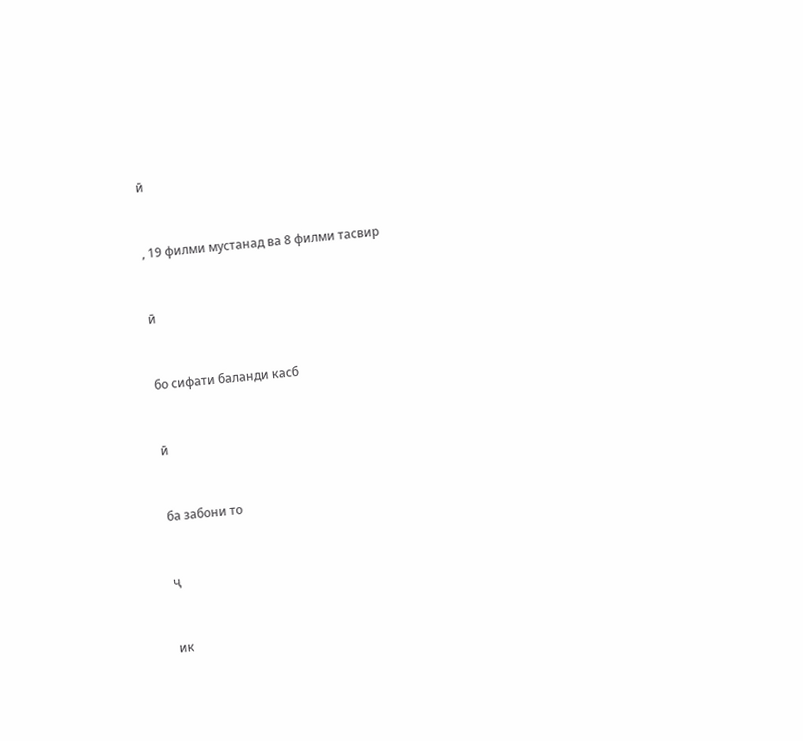ӣ


, 19 филми мустанад ва 8 филми тасвир


ӣ


бо сифати баланди касб


ӣ


ба забони то


ҷ


ик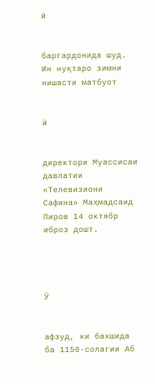ӣ


баргардонида шуд. Ин нуқтаро зимни нишасти матбуот


ӣ


директори Муассисаи давлатии «Телевизиони Сафина» Маҳмадсаид Пиров 14 октябр иброз дошт.




Ӯ


афзуд, ки бахшида ба 1150-солагии Аб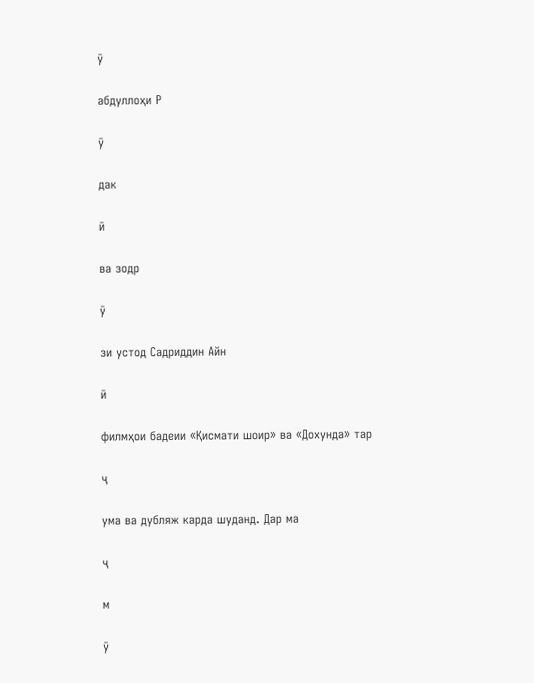ӯ


абдуллоҳи Р


ӯ


дак


ӣ


ва зодр


ӯ


зи устод Садриддин Айн


ӣ


филмҳои бадеии «Қисмати шоир» ва «Дохунда» тар


ҷ


ума ва дубляж карда шуданд. Дар ма


ҷ


м


ӯ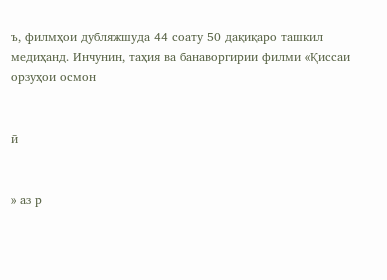ъ, филмҳои дубляжшуда 44 соату 50 дақиқаро ташкил медиҳанд. Инчунин, таҳия ва банаворгирии филми «Қиссаи орзуҳои осмон


ӣ


» аз р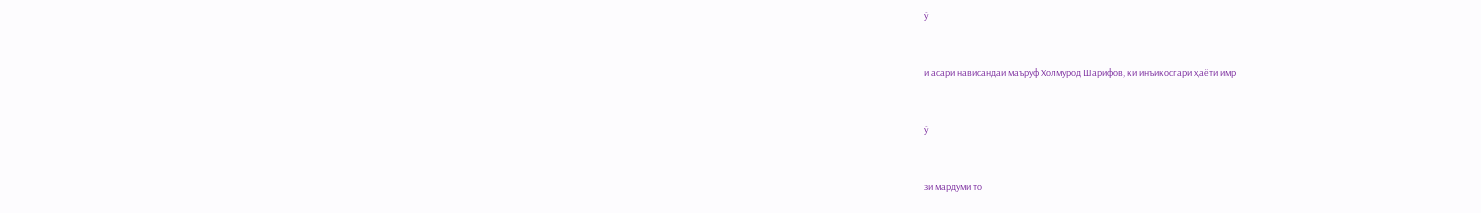ӯ


и асари нависандаи маъруф Холмурод Шарифов, ки инъикосгари ҳаёти имр


ӯ


зи мардуми то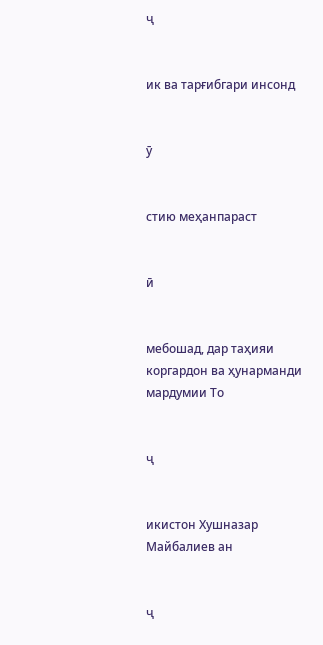ҷ


ик ва тарғибгари инсонд


ӯ


стию меҳанпараст


ӣ


мебошад, дар таҳияи коргардон ва ҳунарманди мардумии То


ҷ


икистон Хушназар Майбалиев ан


ҷ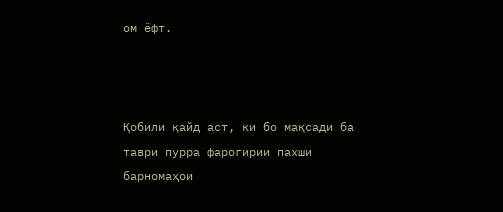ом ёфт.



Қобили қайд аст, ки бо мақсади ба таври пурра фарогирии пахши барномаҳои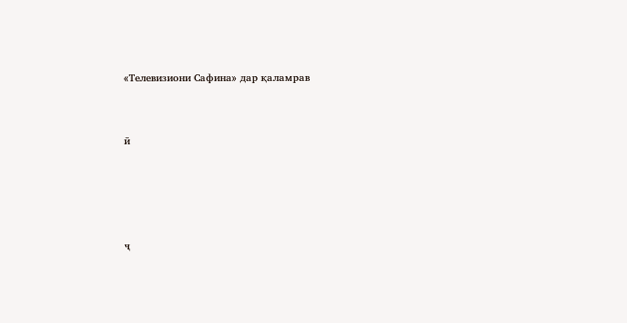«Телевизиони Сафина» дар қаламрав


ӣ




ҷ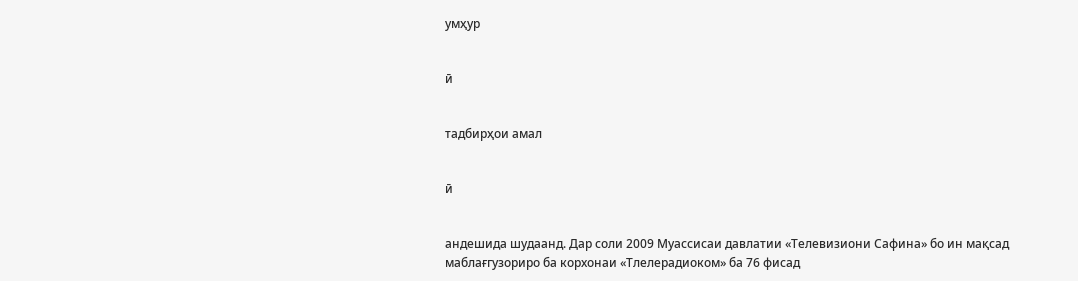умҳур


ӣ


тадбирҳои амал


ӣ


андешида шудаанд. Дар соли 2009 Муассисаи давлатии «Телевизиони Сафина» бо ин мақсад маблағгузориро ба корхонаи «Тлелерадиоком» ба 76 фисад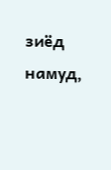зиёд намуд,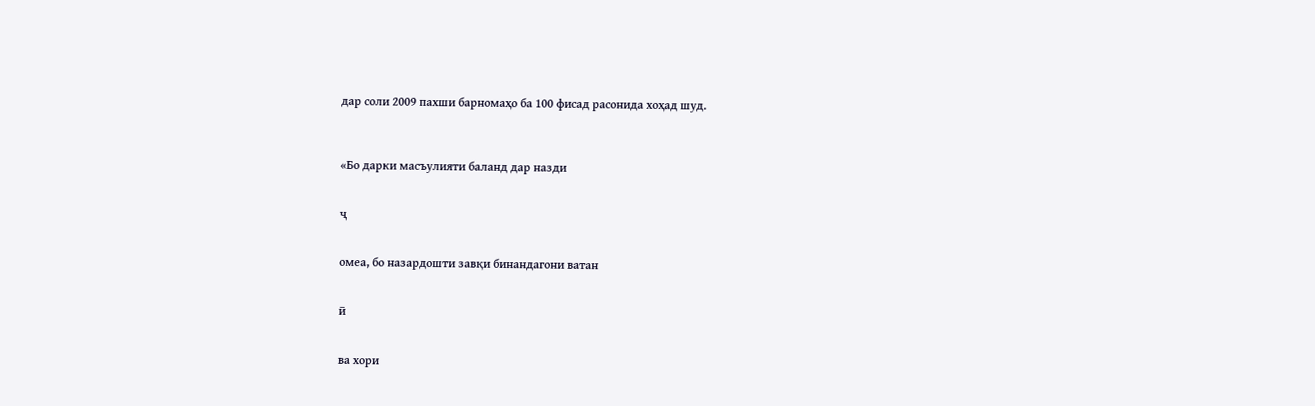дар соли 2009 пахши барномаҳо ба 100 фисад расонида хоҳад шуд.



«Бо дарки масъулияти баланд дар назди


ҷ


омеа, бо назардошти завқи бинандагони ватан


ӣ


ва хори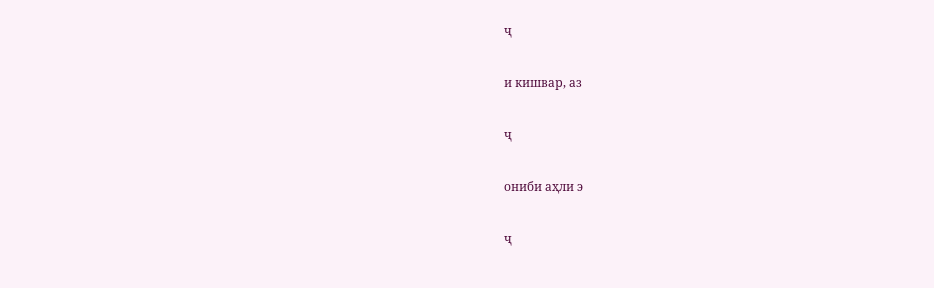ҷ


и кишвар, аз


ҷ


ониби аҳли э


ҷ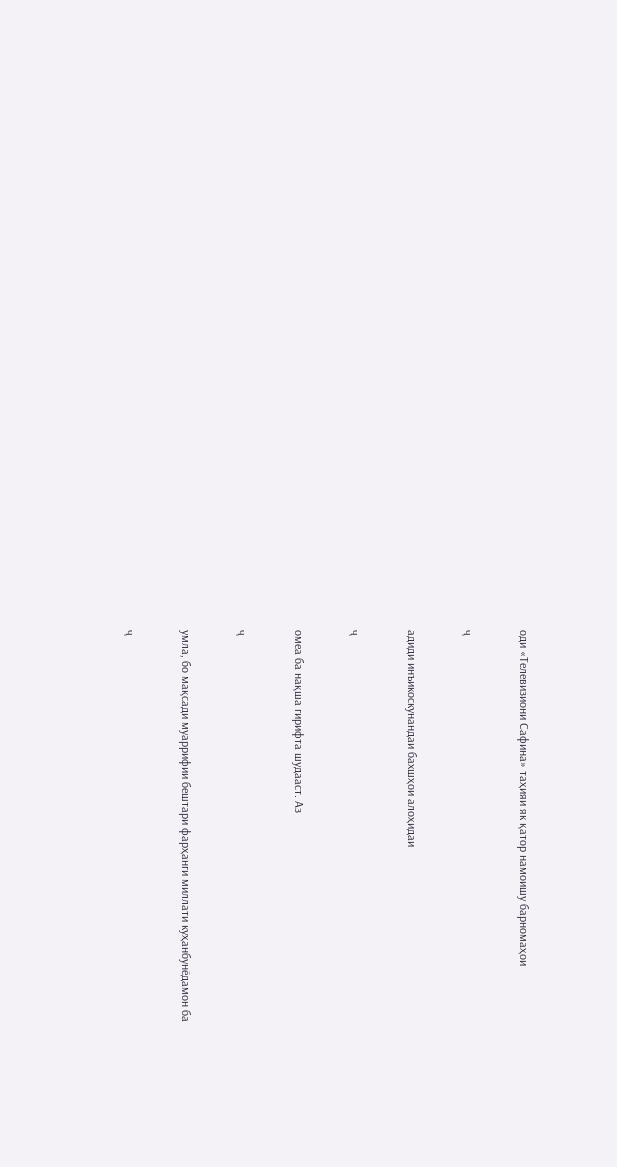оди «Телевизиони Сафина» таҳияи як қатор намоишу барномаҳои


ҷ


адиди инъикоскунандаи бахшҳои алоҳидаи


ҷ


омеа ба нақша гирифта шудааст. Аз


ҷ


умла, бо мақсади муаррифии бештари фарҳанги миллати куҳанбунёдамон ба


ҷ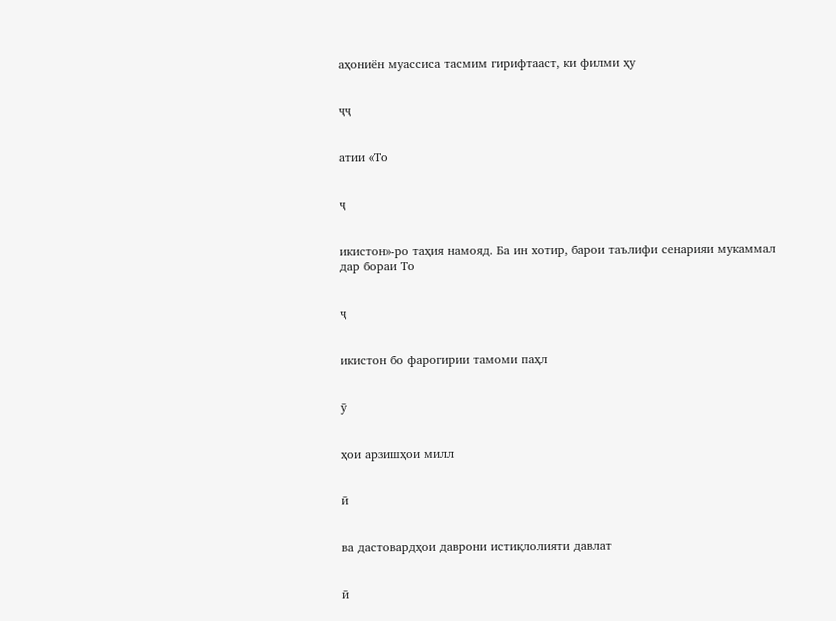аҳониён муассиса тасмим гирифтааст, ки филми ҳу


ҷҷ


атии «То


ҷ


икистон»-ро таҳия намояд. Ба ин хотир, барои таълифи сенарияи мукаммал дар бораи То


ҷ


икистон бо фарогирии тамоми паҳл


ӯ


ҳои арзишҳои милл


ӣ


ва дастовардҳои даврони истиқлолияти давлат


ӣ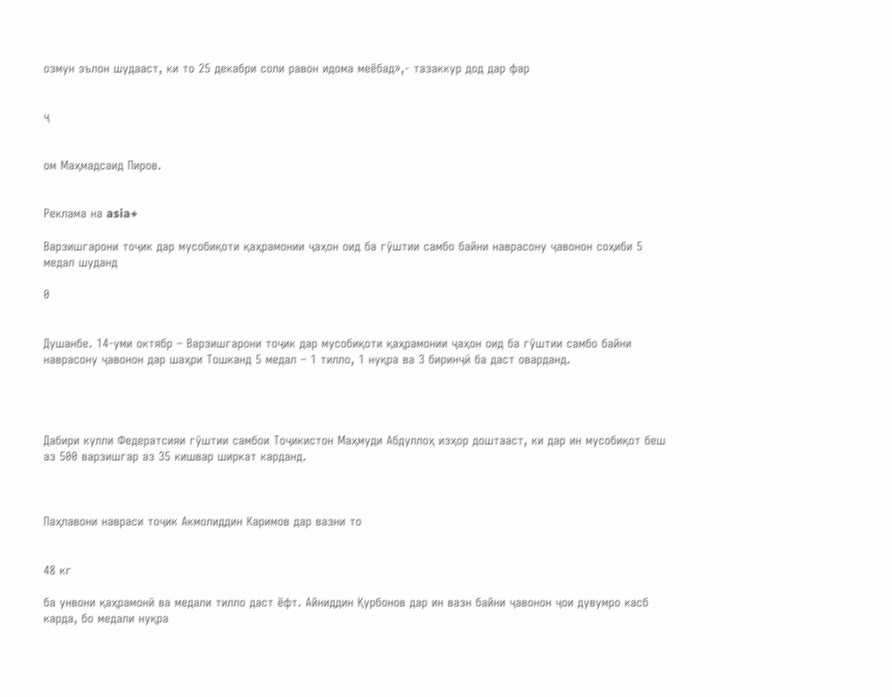озмун эълон шудааст, ки то 25 декабри соли равон идома меёбад»,- тазаккур дод дар фар


ҷ


ом Маҳмадсаид Пиров.


Реклама на asia+

Варзишгарони тоҷик дар мусобиқоти қаҳрамонии ҷаҳон оид ба гӯштии самбо байни наврасону ҷавонон соҳиби 5 медал шуданд

0


Душанбе. 14-уми октябр – Варзишгарони тоҷик дар мусобиқоти қаҳрамонии ҷаҳон оид ба гӯштии самбо байни наврасону ҷавонон дар шаҳри Тошканд 5 медал – 1 тилло, 1 нуқра ва 3 биринҷӣ ба даст оварданд.




Дабири кулли Федератсияи гӯштии самбои Тоҷикистон Маҳмуди Абдуллоҳ изҳор доштааст, ки дар ин мусобиқот беш аз 500 варзишгар аз 35 кишвар ширкат карданд.



Паҳлавони навраси тоҷик Акмолиддин Каримов дар вазни то


48 кг

ба унвони қаҳрамонӣ ва медали тилло даст ёфт. Айниддин Қурбонов дар ин вазн байни ҷавонон ҷои дувумро касб карда, бо медали нуқра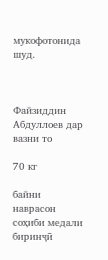мукофотонида шуд.



Файзиддин Абдуллоев дар вазни то

70 кг

байни наврасон соҳиби медали биринҷӣ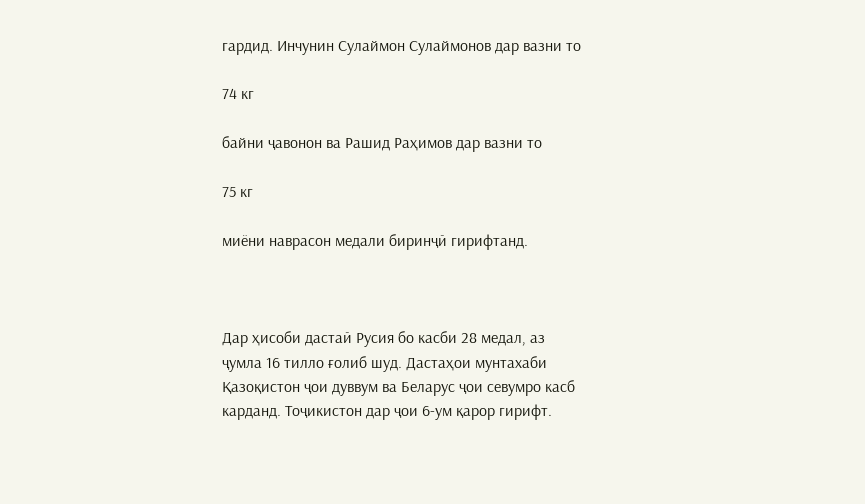гардид. Инчунин Сулаймон Сулаймонов дар вазни то

74 кг

байни ҷавонон ва Рашид Раҳимов дар вазни то

75 кг

миёни наврасон медали биринҷӣ гирифтанд.



Дар ҳисоби дастаӣ Русия бо касби 28 медал, аз ҷумла 16 тилло ғолиб шуд. Дастаҳои мунтахаби Қазоқистон ҷои дуввум ва Беларус ҷои севумро касб карданд. Тоҷикистон дар ҷои 6-ум қарор гирифт.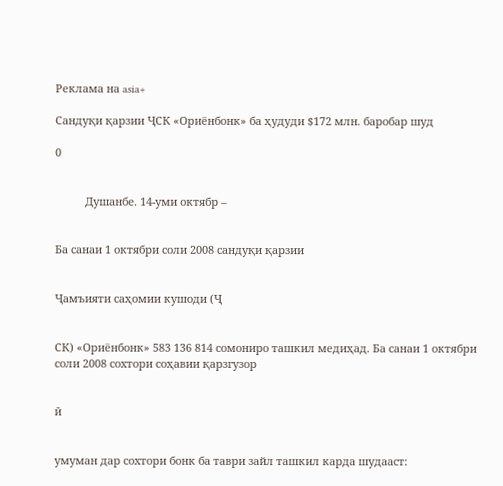Реклама на asia+

Сандуқи қарзии ҶСК «Ориёнбонк» ба ҳудуди $172 млн. баробар шуд

0


          Душанбе. 14-уми октябр –


Ба санаи 1 октябри соли 2008 сандуқи қарзии


Ҷамъияти саҳомии кушоди (Ҷ


СК) «Ориёнбонк» 583 136 814 сомониро ташкил медиҳад. Ба санаи 1 октябри соли 2008 сохтори соҳавии қарзгузор


ӣ


умуман дар сохтори бонк ба таври зайл ташкил карда шудааст: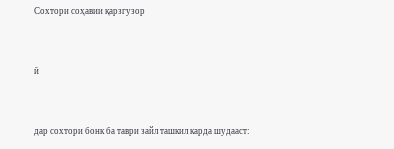Сохтори соҳавии қарзгузор


ӣ


дар сохтори бонк ба таври зайл ташкил карда шудааст: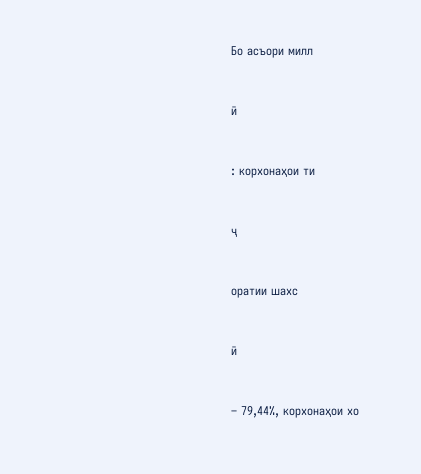Бо асъори милл


ӣ


: корхонаҳои ти


ҷ


оратии шахс


ӣ


– 79,44%, корхонаҳои хо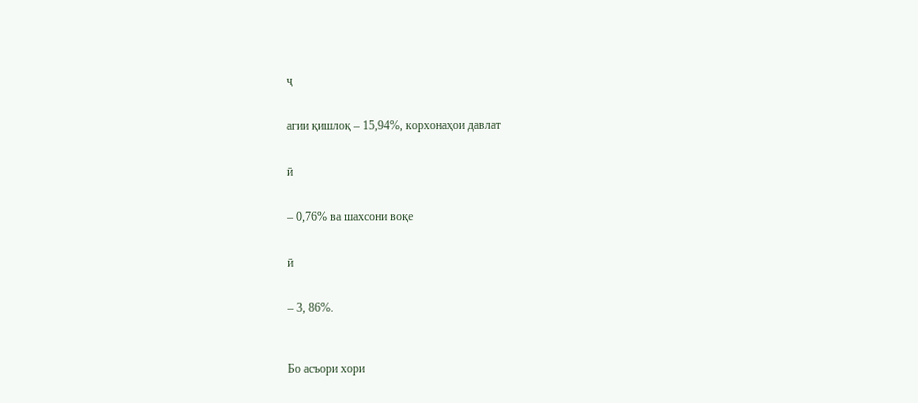ҷ


агии қишлоқ – 15,94%, корхонаҳои давлат


ӣ


– 0,76% ва шахсони воқе


ӣ


– 3, 86%.



Бо асъори хори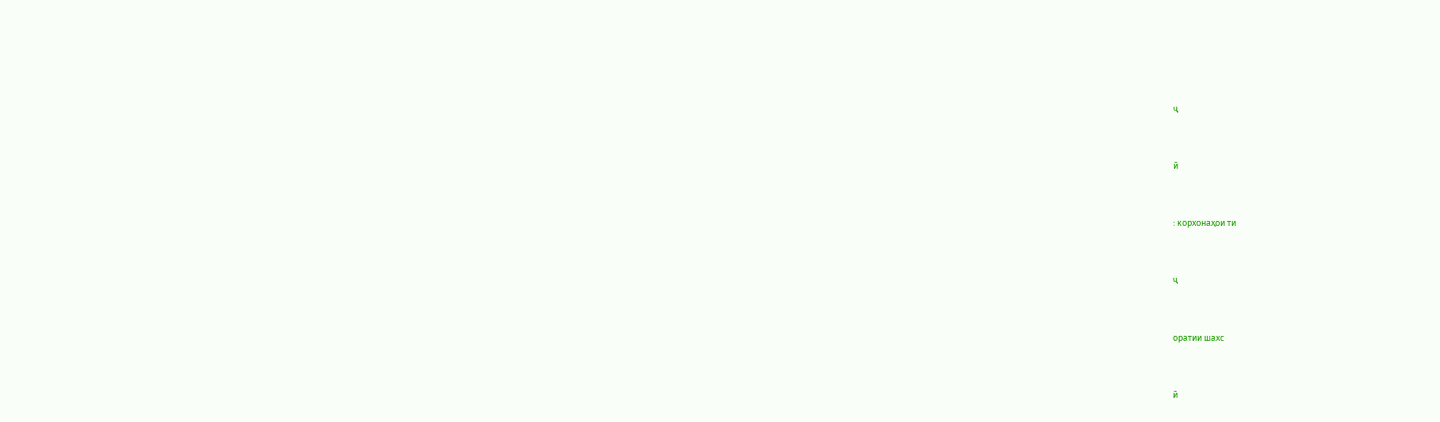ҷ


ӣ


: корхонаҳои ти


ҷ


оратии шахс


ӣ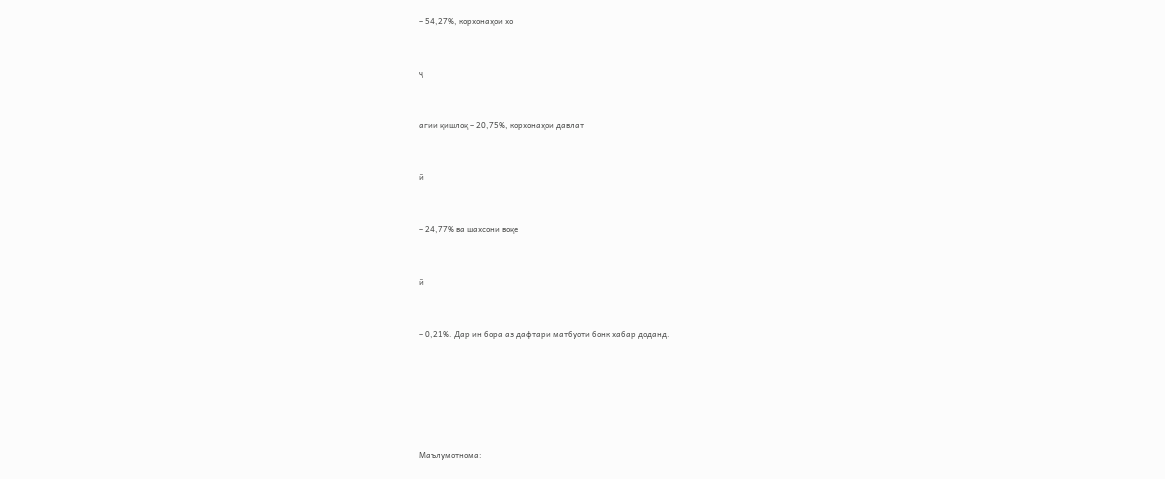– 54,27%, корхонаҳои хо


ҷ


агии қишлоқ – 20,75%, корхонаҳои давлат


ӣ


– 24,77% ва шахсони воқе


ӣ


– 0,21%. Дар ин бора аз дафтари матбуоти бонк хабар доданд.






Маълумотнома: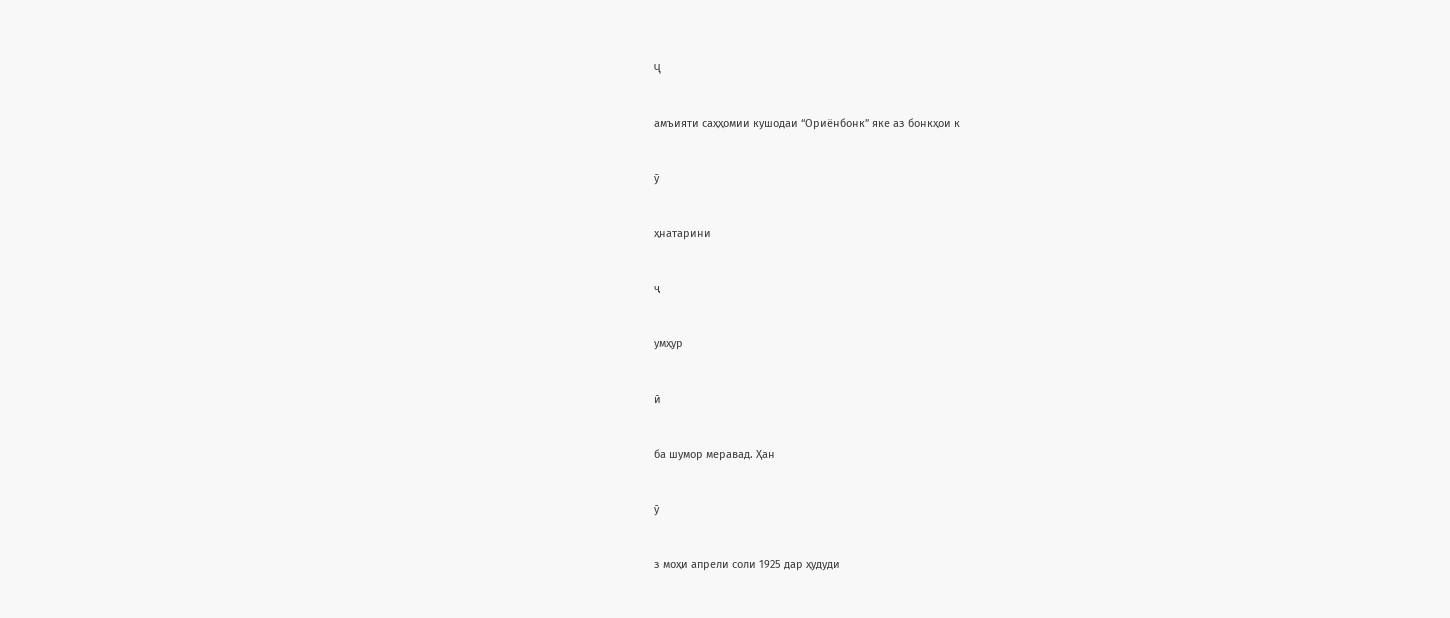Ҷ


амъияти саҳҳомии кушодаи “Ориёнбонк” яке аз бонкҳои к


ӯ


ҳнатарини


ҷ


умҳур


ӣ


ба шумор меравад. Ҳан


ӯ


з моҳи апрели соли 1925 дар ҳудуди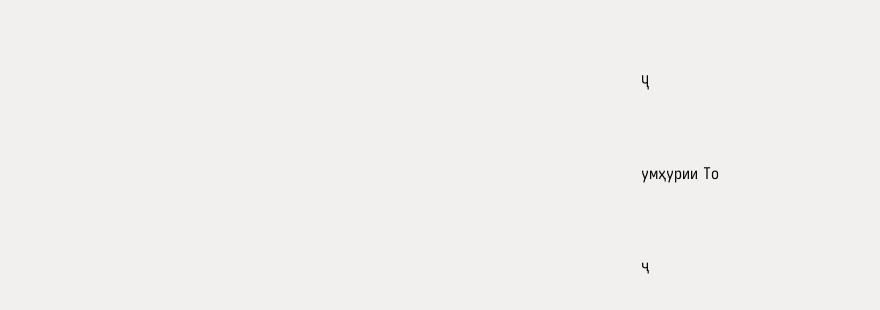Ҷ


умҳурии То


ҷ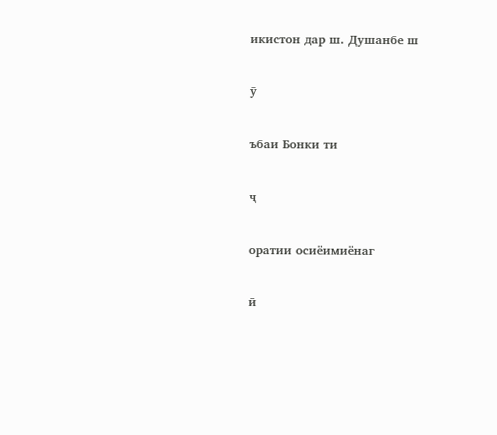икистон дар ш. Душанбе ш


ӯ


ъбаи Бонки ти


ҷ


оратии осиёимиёнаг


ӣ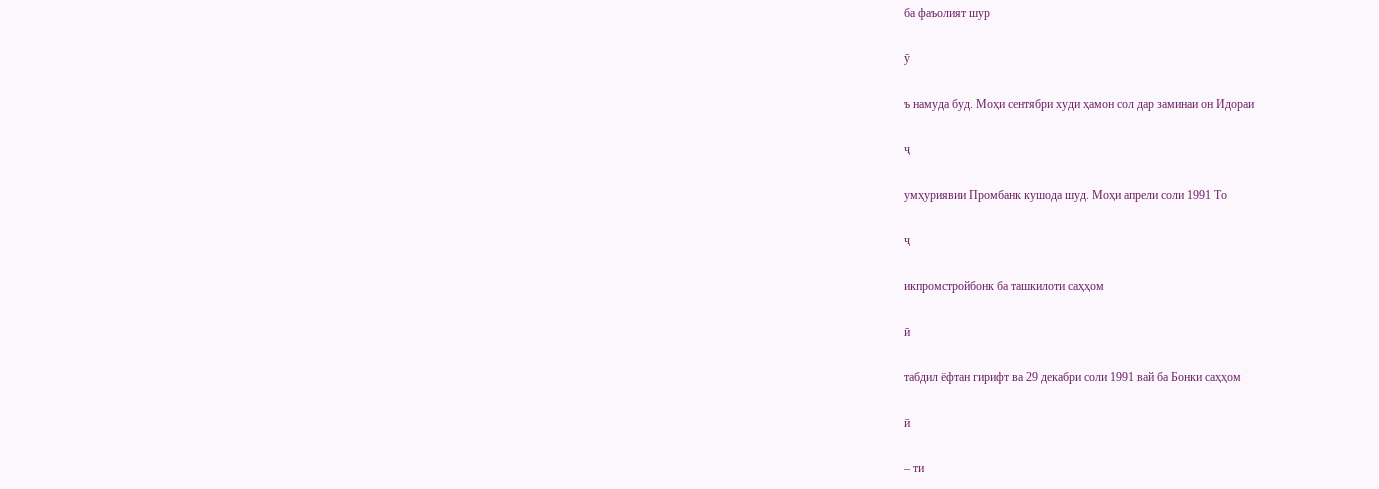ба фаъолият шур


ӯ


ъ намуда буд. Моҳи сентябри худи ҳамон сол дар заминаи он Идораи


ҷ


умҳуриявии Промбанк кушода шуд. Моҳи апрели соли 1991 То


ҷ


икпромстройбонк ба ташкилоти саҳҳом


ӣ


табдил ёфтан гирифт ва 29 декабри соли 1991 вай ба Бонки саҳҳом


ӣ


– ти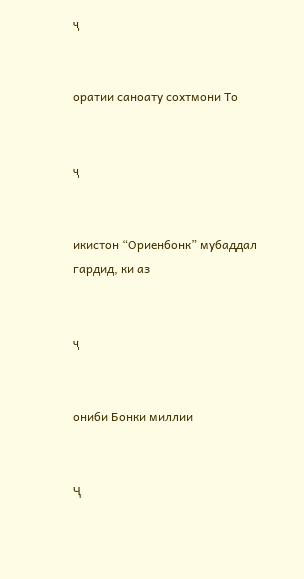ҷ


оратии саноату сохтмони То


ҷ


икистон “Ориенбонк” мубаддал гардид, ки аз


ҷ


ониби Бонки миллии


Ҷ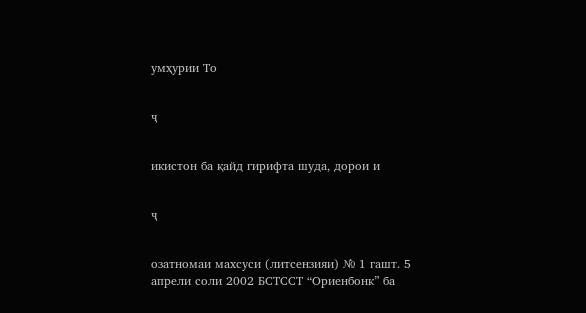умҳурии То


ҷ


икистон ба қайд гирифта шуда, дорои и


ҷ


озатномаи махсуси (литсензияи) № 1 гашт. 5 апрели соли 2002 БСТССТ “Ориенбонк” ба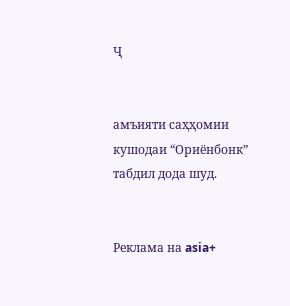Ҷ


амъияти саҳҳомии кушодаи “Ориёнбонк” табдил дода шуд.


Реклама на asia+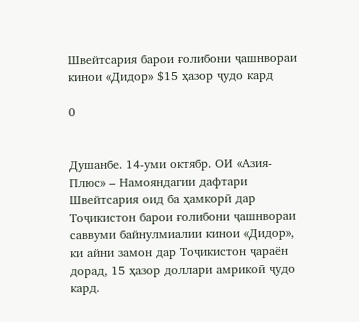Швейтсария барои ғолибони ҷашнвораи кинои «Дидор» $15 ҳазор ҷудо кард

0


Душанбе. 14-уми октябр. ОИ «Азия-Плюс» – Намояндагии дафтари Швейтсария оид ба ҳамкорӣ дар Тоҷикистон барои ғолибони ҷашнвораи саввуми байнулмиалии кинои «Дидор», ки айни замон дар Тоҷикистон ҷараён дорад, 15 ҳазор доллари амрикоӣ ҷудо кард.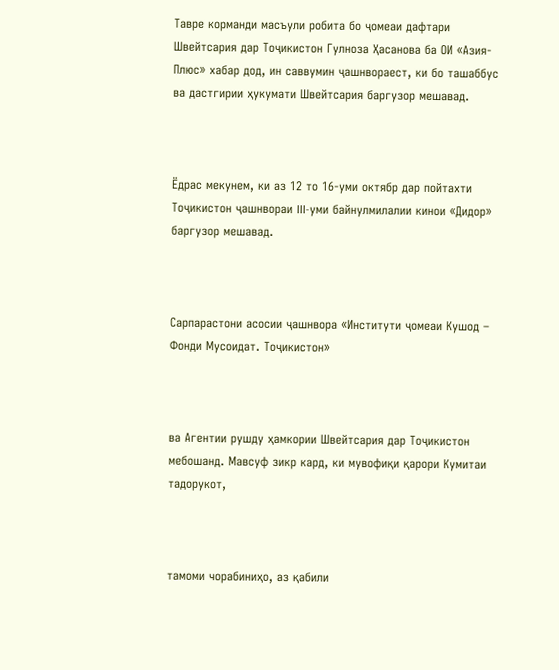Тавре корманди масъули робита бо ҷомеаи дафтари Швейтсария дар Тоҷикистон Гулноза Ҳасанова ба ОИ «Азия-Плюс» хабар дод, ин саввумин ҷашнвораест, ки бо ташаббус ва дастгирии ҳукумати Швейтсария баргузор мешавад.



Ёдрас мекунем, ки аз 12 то 16-уми октябр дар пойтахти Тоҷикистон ҷашнвораи III-уми байнулмилалии кинои «Дидор» баргузор мешавад.



Сарпарастони асосии ҷашнвора «Институти ҷомеаи Кушод – Фонди Мусоидат. Тоҷикистон»



ва Агентии рушду ҳамкории Швейтсария дар Тоҷикистон мебошанд. Мавсуф зикр кард, ки мувофиқи қарори Кумитаи тадорукот,



тамоми чорабиниҳо, аз қабили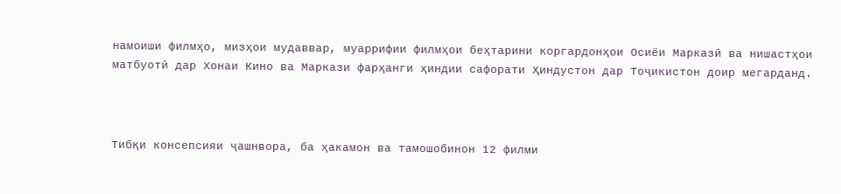намоиши филмҳо, мизҳои мудаввар, муаррифии филмҳои беҳтарини коргардонҳои Осиёи Марказӣ ва нишастҳои матбуотӣ дар Хонаи Кино ва Маркази фарҳанги ҳиндии сафорати Ҳиндустон дар Тоҷикистон доир мегарданд.



Тибқи консепсияи ҷашнвора, ба ҳакамон ва тамошобинон 12 филми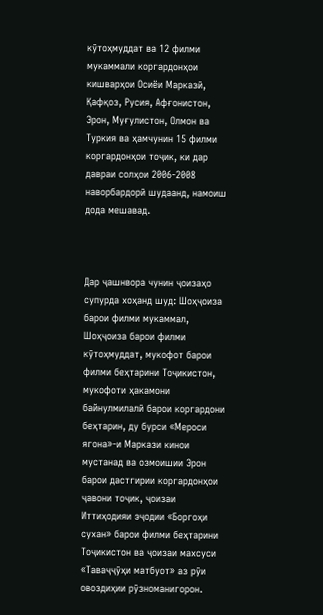кӯтоҳмуддат ва 12 филми мукаммали коргардонҳои кишварҳои Осиёи Марказӣ, Қафқоз, Русия, Афғонистон, Эрон, Муғулистон, Олмон ва Туркия ва ҳамчунин 15 филми коргардонҳои тоҷик, ки дар давраи солҳои 2006-2008 наворбардорӣ шудаанд, намоиш дода мешавад.



Дар ҷашнвора чунин ҷоизаҳо супурда хоҳанд шуд: Шоҳҷоиза барои филми мукаммал, Шоҳҷоиза барои филми кӯтоҳмуддат, мукофот барои филми беҳтарини Тоҷикистон, мукофоти ҳакамони байнулмилалӣ барои коргардони беҳтарин, ду бурси «Мероси ягона»-и Маркази кинои мустанад ва озмоишии Эрон барои дастгирии коргардонҳои ҷавони тоҷик, ҷоизаи Иттиҳодияи эҷодии «Боргоҳи сухан» барои филми беҳтарини Тоҷикистон ва ҷоизаи махсуси «Таваҷҷӯҳи матбуот» аз рӯи овоздиҳии рӯзноманигорон.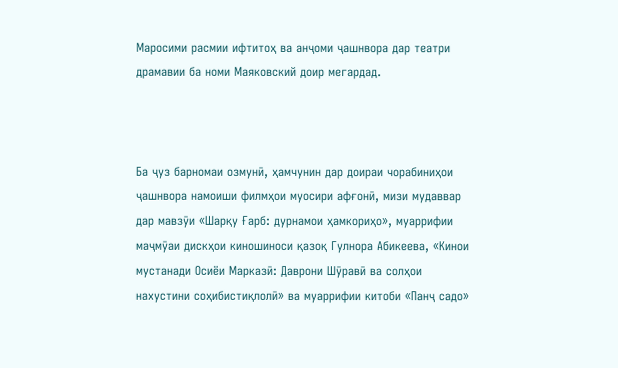Маросими расмии ифтитоҳ ва анҷоми ҷашнвора дар театри драмавии ба номи Маяковский доир мегардад.



Ба ҷуз барномаи озмунӣ, ҳамчунин дар доираи чорабиниҳои ҷашнвора намоиши филмҳои муосири афғонӣ, мизи мудаввар дар мавзӯи «Шарқу Ғарб: дурнамои ҳамкориҳо», муаррифии маҷмӯаи дискҳои киношиноси қазоқ Гулнора Абикеева, «Кинои мустанади Осиёи Марказӣ: Даврони Шӯравӣ ва солҳои нахустини соҳибистиқлолӣ» ва муаррифии китоби «Панҷ садо»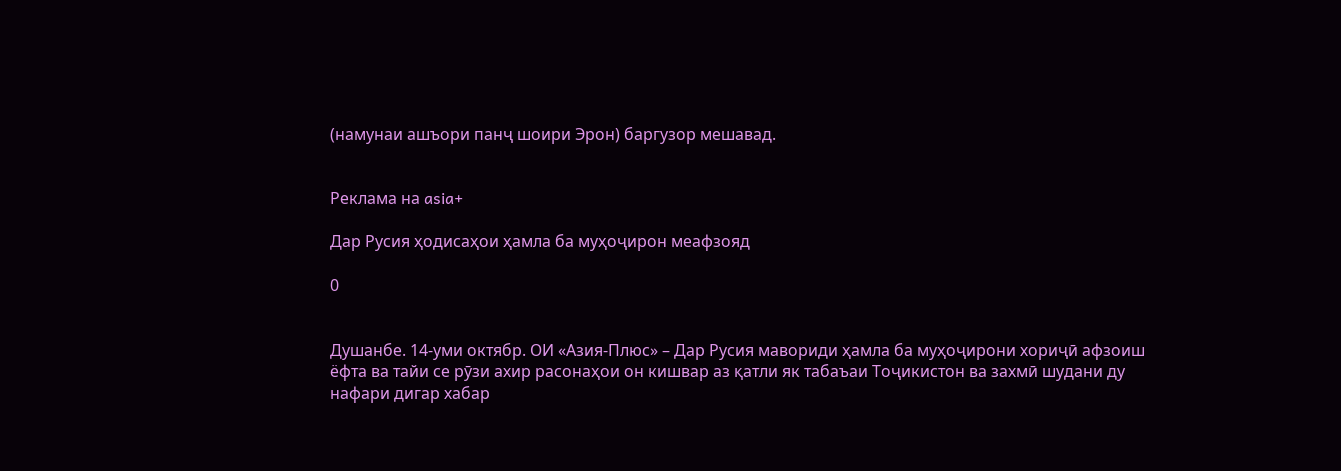(намунаи ашъори панҷ шоири Эрон) баргузор мешавад.


Реклама на asia+

Дар Русия ҳодисаҳои ҳамла ба муҳоҷирон меафзояд

0


Душанбе. 14-уми октябр. ОИ «Азия-Плюс» – Дар Русия мавориди ҳамла ба муҳоҷирони хориҷӣ афзоиш ёфта ва тайи се рӯзи ахир расонаҳои он кишвар аз қатли як табаъаи Тоҷикистон ва захмӣ шудани ду нафари дигар хабар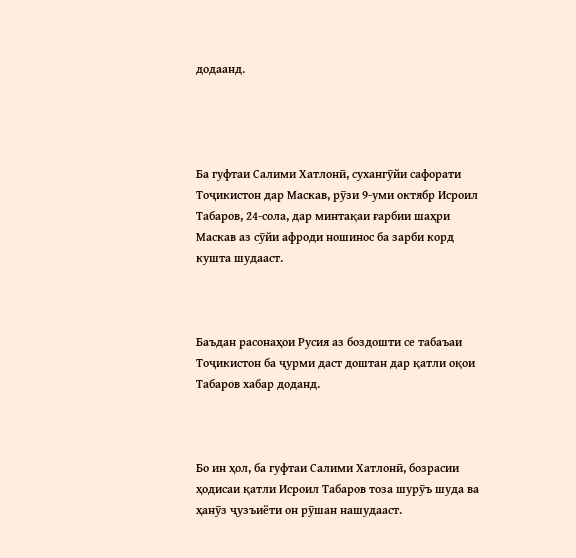додаанд.




Ба гуфтаи Салими Хатлонӣ, сухангӯйи сафорати Тоҷикистон дар Маскав, рӯзи 9-уми октябр Исроил Табаров, 24-сола, дар минтақаи ғарбии шаҳри Маскав аз сӯйи афроди ношинос ба зарби корд кушта шудааст.



Баъдан расонаҳои Русия аз боздошти се табаъаи Тоҷикистон ба ҷурми даст доштан дар қатли оқои Табаров хабар доданд.



Бо ин ҳол, ба гуфтаи Салими Хатлонӣ, бозрасии ҳодисаи қатли Исроил Табаров тоза шурӯъ шуда ва ҳанӯз ҷузъиёти он рӯшан нашудааст.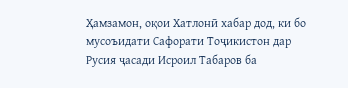Ҳамзамон, оқои Хатлонӣ хабар дод, ки бо мусоъидати Сафорати Тоҷикистон дар Русия ҷасади Исроил Табаров ба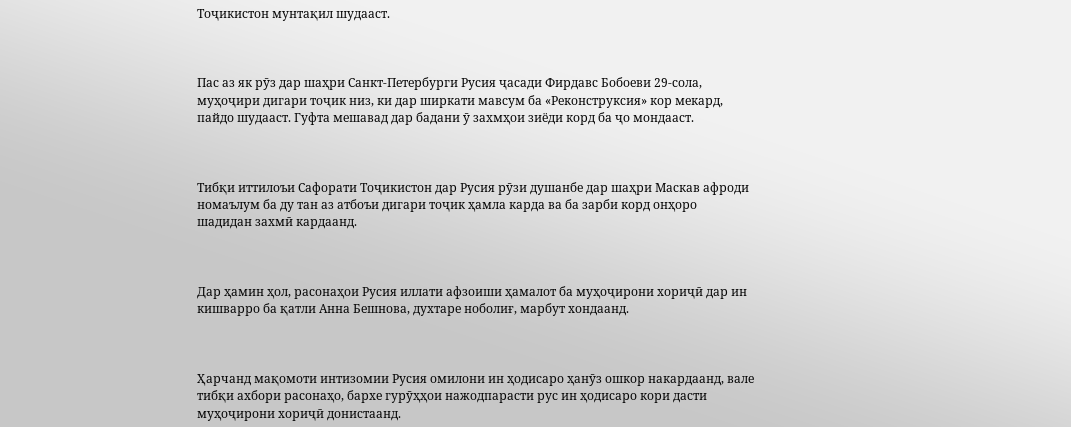Тоҷикистон мунтақил шудааст.



Пас аз як рӯз дар шаҳри Санкт-Петербурги Русия ҷасади Фирдавс Бобоеви 29-сола, муҳоҷири дигари тоҷик низ, ки дар ширкати мавсум ба «Реконструксия» кор мекард, пайдо шудааст. Гуфта мешавад дар бадани ӯ захмҳои зиёди корд ба ҷо мондааст.



Тибқи иттилоъи Сафорати Тоҷикистон дар Русия рӯзи душанбе дар шаҳри Маскав афроди номаълум ба ду тан аз атбоъи дигари тоҷик ҳамла карда ва ба зарби корд онҳоро шадидан захмӣ кардаанд.



Дар ҳамин ҳол, расонаҳои Русия иллати афзоиши ҳамалот ба муҳоҷирони хориҷӣ дар ин кишварро ба қатли Анна Бешнова, духтаре ноболиғ, марбут хондаанд.



Ҳарчанд мақомоти интизомии Русия омилони ин ҳодисаро ҳанӯз ошкор накардаанд, вале тибқи ахбори расонаҳо, бархе гурӯҳҳои нажодпарасти рус ин ҳодисаро кори дасти муҳоҷирони хориҷӣ донистаанд.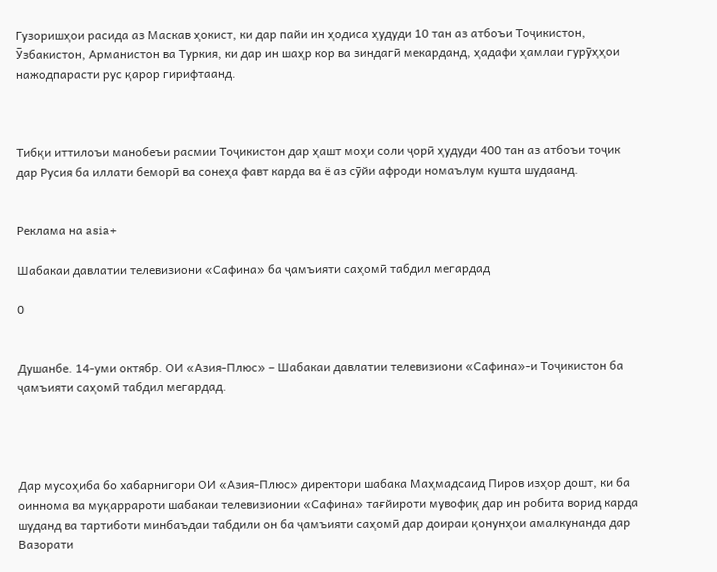Гузоришҳои расида аз Маскав ҳокист, ки дар пайи ин ҳодиса ҳудуди 10 тан аз атбоъи Тоҷикистон, Ӯзбакистон, Арманистон ва Туркия, ки дар ин шаҳр кор ва зиндагӣ мекарданд, ҳадафи ҳамлаи гурӯҳҳои нажодпарасти рус қарор гирифтаанд.



Тибқи иттилоъи манобеъи расмии Тоҷикистон дар ҳашт моҳи соли ҷорӣ ҳудуди 400 тан аз атбоъи тоҷик дар Русия ба иллати беморӣ ва сонеҳа фавт карда ва ё аз сӯйи афроди номаълум кушта шудаанд.


Реклама на asia+

Шабакаи давлатии телевизиони «Сафина» ба ҷамъияти саҳомӣ табдил мегардад

0


Душанбе. 14-уми октябр. ОИ «Азия-Плюс» – Шабакаи давлатии телевизиони «Сафина»-и Тоҷикистон ба ҷамъияти саҳомӣ табдил мегардад.




Дар мусоҳиба бо хабарнигори ОИ «Азия-Плюс» директори шабака Маҳмадсаид Пиров изҳор дошт, ки ба оиннома ва муқаррароти шабакаи телевизионии «Сафина» тағйироти мувофиқ дар ин робита ворид карда шуданд ва тартиботи минбаъдаи табдили он ба ҷамъияти саҳомӣ дар доираи қонунҳои амалкунанда дар Вазорати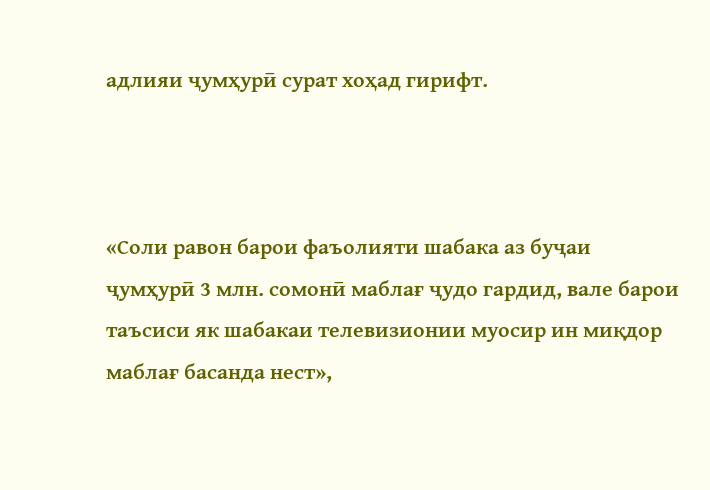адлияи ҷумҳурӣ сурат хоҳад гирифт.



«Соли равон барои фаъолияти шабака аз буҷаи ҷумҳурӣ 3 млн. сомонӣ маблағ ҷудо гардид, вале барои таъсиси як шабакаи телевизионии муосир ин миқдор маблағ басанда нест»,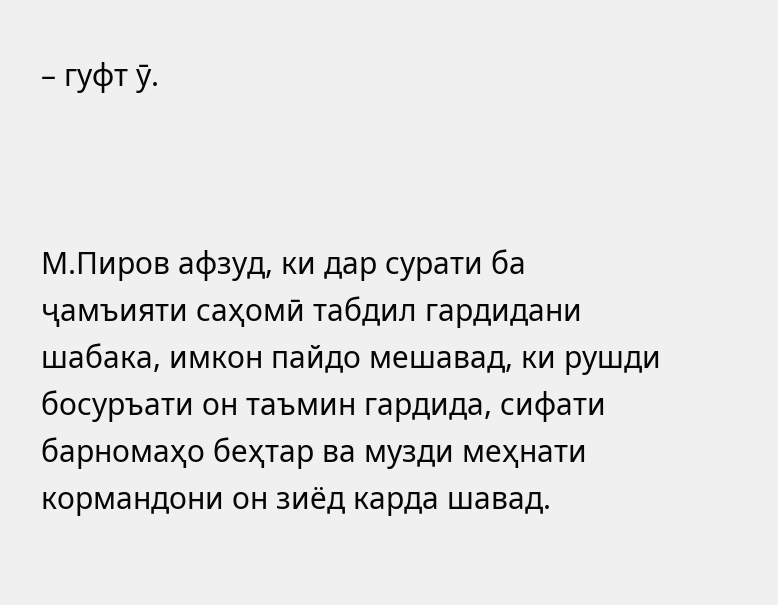– гуфт ӯ.



М.Пиров афзуд, ки дар сурати ба ҷамъияти саҳомӣ табдил гардидани шабака, имкон пайдо мешавад, ки рушди босуръати он таъмин гардида, сифати барномаҳо беҳтар ва музди меҳнати кормандони он зиёд карда шавад.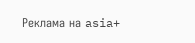Реклама на asia+